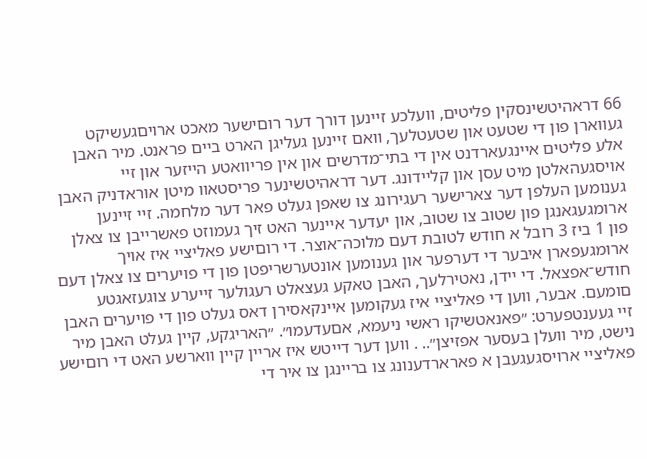66 דראהיטשינסקין פליטים, װעלכע זײנען דורך דער רוםישער מאכט ארויםגעשיקט געװארן פון די שטעט און שטעטלעך, װאם זײנען געליגן הארט בײם פראנט. מיר האבן אלע פליטים איינגעארדנט אין די בתי־מדרשים און אין פריװאטע הײזער און זײ אויסגעהאלטן מיט עסן און קלײדונג. דער דראהיטשינער פריסטאװ מיטן אוראדניק האבן גענומען העלפן דער צארישער רעגירונג צו שאפן געלט פאר דער מלחמה. זײ זײנען ארומגעגאנגן פון שטוב צו שטוב, און יעדער אײנער האט זיך געמוזט פאשרײבן צו צאלן פון 1 ביז 3 רובל א חודש לטובת דעם מלוכה־אוצר. די רוםישע פאליצײ איז אויך ארומגעפארן איבער די דערפער און גענומען אונטערשריפטן פון די פויערים צו צאלן דעם חודש־אפצאל. די ײדן, נאטירלעך, האבן טאקע געצאלט רעגולער זײערע צוגעזאגטע םומעם. אבער, װען די פאליצײ איז געקומען איינקאסירן דאס געלט פון די פויערים האבן זײ געענטפערט: ״פאנאטשיקו ראשי ניעמא, אםעדעמו״. ״האריגקע, קײן געלט האבן מיר נישט, מיר װעלן בעסער אפזיצן״.. . װען דער דײטש איז ארײן קײן װארשע האט די רוםישע פאליצײ ארויסגעגעבן א פארארדענונג צו ברײנגן צו איר די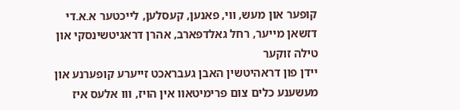קופער און מעש, װי, פאנען, קעסלען, לײכטער א.א.די דזשאן מײער, רחל גאלדפארב, אהרן דראגיטשינסקי און טילה זוקער
ײדן פון דראהיטשין האבן געבראכט זייערע קופערנע און מעשענע כלים צום פרימיטאװ אין הויז, װו אלעס איז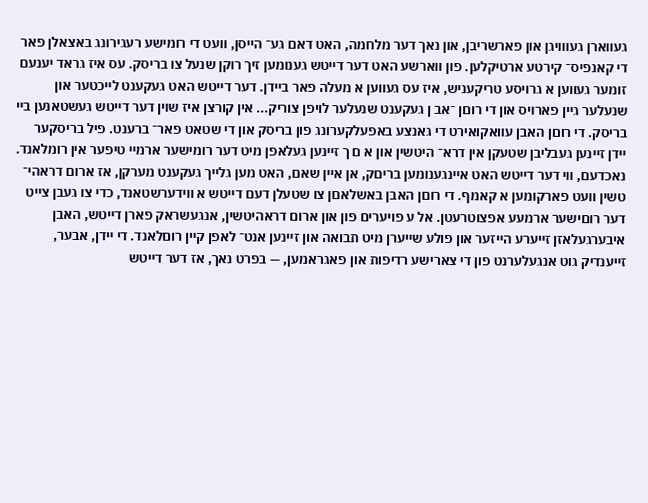געװארן געװויגן און פארשריבן, און נאך דער מלחמה, האט דאם גע־ הײסן, װעט די רומישע רעגירונג באצאלן פאר די קאנפיס־ קירטע ארטיקלען. פון װארשע האט דער דײטש גענומען זיך רוקן שנעל צו בריסק. עס איז גראד יענעם זומער געװען א גרויסע טריקעניש, איז עס געװען א מעלה פאר בײדן. דער דײטש האט געקענט לײכטער און שנעלער גײן פארױס און די רוםן ־אב ן געקענט שנעלער לויפן צוריק... אין קורצן איז שױן דער דײטש געשטאנען בײ בריסק. די רוםן האבן עװאקואירט די גאנצע באפעלקערונג פון בריסק און די שטאט פאר־ ברענט. פיל בריסקער ײדן זײנען געבליבן שטעקן אין דרא־ היטשין און א ם ך זײנען געלאפן מיט דער רומישער ארמײ טיפער אין רומלאנד.
נאכדעם, װי דער דײטש האט אײנגענומען בריםק, אן אײן שאם, האט מען גלײך געקענט מערקן, אז ארום דראהי־ טשין װעט פארקומען א קאמף. די רוםן האבן באשלאםן צו שטעלן דעם דײטש א װידערשטאנד, כדי צו געבן צײט דער רוםישער ארמעע אפצוטרעטן. אל ע פויערים פון און ארום דראהיטשין, אנגעשראק פארן דײטש, האבן איבערגעלאזן זײערע הײזער און פולע שײערן מיט תבואה און זײנען אנט־ לאפן קײן רוםלאנד. די ײדן, אבער, זײענדיק גוט אנגעלערנט פון די צארישע רדיפות און פאגראמען, — בפרט נאך, אז דער דײטש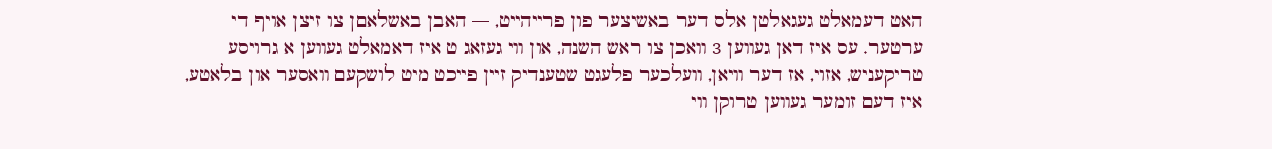האט דעמאלט געגאלטן אלס דער באשיצער פון פרײהײט, — האבן באשלאםן צו זיצן אויף די ערטער. עס איז דאן געװען 3 װאכן צו ראש השנה, און װי געזאג ט איז דאמאלט געװען א גרויסע טריקעניש, אזוי, אז דער װיאן, װעלכער פלעגט שטענדיק זײן פײכט מיט לושקעם װאסער און בלאטע, איז דעם זומער געװען טרוקן װי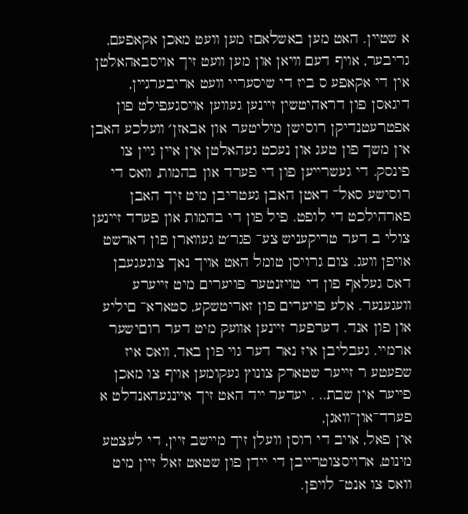א שטײן. האט מען באשלאםז מען װעט מאכן אקאפעם, גריבער, אויף דעם װיאן און מען װעט זיך אויסבאהאלטן אין די אקאפע ס ביז די שיסעריי װעט אריבערגײן,
דיגאסן פון דראהיטשין זײנען געװען אויסגעפילט פון אפטרעטנדיקן רוסישן מיליטער און אבאזן׳ װעלכע האבן אין משך פון טעג און נעכט געהאלטן אין אײן גײן צו פינסק. די געשרײען פון די פערד און בהמות, װאס די רוסישע סאל־ דאטן האבן געטריבן מיט זיך האבן פארהילכט די לופט. פיל פון די בהמות און פערד זײנען צולי ב דער טריקעניש צע־ פגר׳ט געװארן פון דארשט אויפן װעג. צום גרויסן טומל האט אויך נאך צוגעגעבן דאס געלאף פון די טויזנטער פויערים מיט זײערע װעגענער. אלע פויערים פון זאריטשקע, סטארא־ םיליע און פון אנד. דערפער זײנען אװעק מיט דער רוםישער ארמיי. געבליבן איז נאר דער גוי פון באד, װאס איז שפעטע ר זײער שטארק צונוץ געקומען אויף צו מאכן פײער אין שבת.. . יעדער ײד האט זיך אײנגעהאנדלט א פערד־און־װאגן,
אין פאל, אויב די רוסן וועלן זיך מיישב זיין, די לעצטע מינוט, ארויסצוטרײבן די ײדן פון שטאט זאל זיין מיט וואס צו אנט־ לויפן.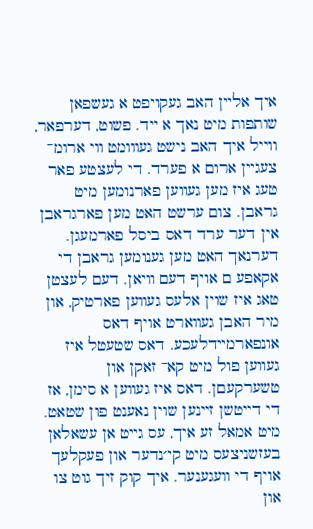איך אלײן האב געקויפט א געשפאן שותפות מיט נאך א ײד. פשוט, דערפאר, ווייל איך האב נישט געװומט װי ארומ־ צעגײן ארום א פערד. די לעצטע פאר טעג איז מען געװען פארנומען מיט גראבן. צום ערשט האט מען פארגראבן אין דער ערד דאס ביסל פארמעגן. דערנאך האט מען גענומען גראבן די אקאפע ם אויף דעם װיאן. דעם לעצטן טאג איז שוין אלעס געװען פארטיק, און מיר האבן געװארט אויף דאס אונפארמײדלעכע. דאס שטעטל איז געװען פול מיט קא־ זאקן און טשערקעםן. דאס איז געװען א סימן, אז די דײטשן זײנען שוין נאענט פון שטאט. מיט אמאל זע איך, עס גײט אן עשאלאן בעזשניצעס מיט קי׳נדער און פעקלעך אויף די װעגענער. איך קוק זיך גוט צו און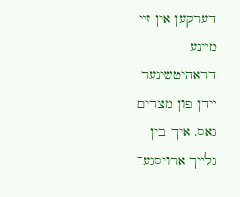דערקען אין זײ מײנע דראהיטשינער ײדן פון מצרים גאס. איך בין גלײך ארויסגע־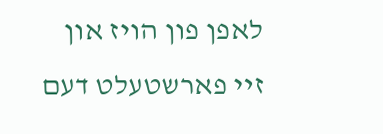לאפן פון הויז און זײ פארשטעלט דעם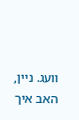װעג. נײן, האב איך